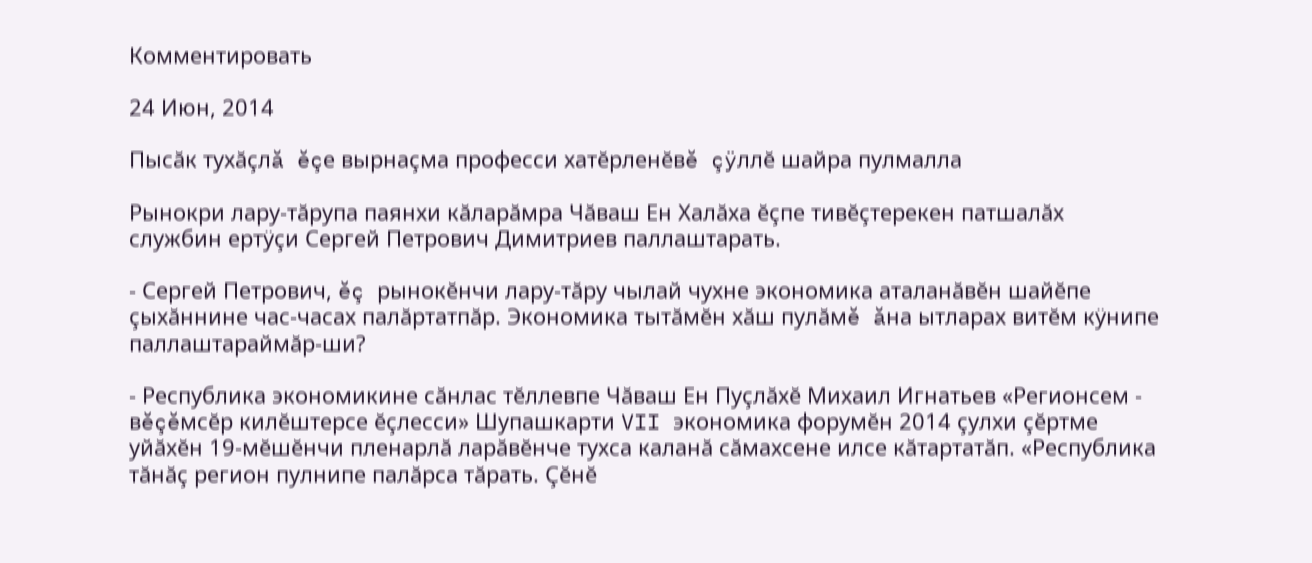Комментировать

24 Июн, 2014

Пысăк тухăçлă ĕçе вырнаçма професси хатĕрленĕвĕ çÿллĕ шайра пулмалла

Рынокри лару-тăрупа паянхи кăларăмра Чăваш Ен Халăха ĕçпе тивĕçтерекен патшалăх службин ертÿçи Сергей Петрович Димитриев паллаштарать.

- Сергей Петрович, ĕç рынокĕнчи лару-тăру чылай чухне экономика аталанăвĕн шайĕпе çыхăннине час-часах палăртатпăр. Экономика тытăмĕн хăш пулăмĕ ăна ытларах витĕм кÿнипе паллаштараймăр-ши?

- Республика экономикине сăнлас тĕллевпе Чăваш Ен Пуçлăхĕ Михаил Игнатьев «Регионсем - вĕçĕмсĕр килĕштерсе ĕçлесси» Шупашкарти VII экономика форумĕн 2014 çулхи çĕртме уйăхĕн 19-мĕшĕнчи пленарлă ларăвĕнче тухса каланă сăмахсене илсе кăтартатăп. «Республика тăнăç регион пулнипе палăрса тăрать. Çĕнĕ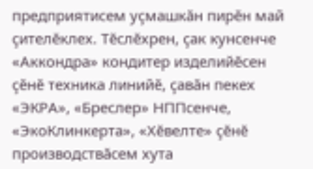предприятисем уçмашкăн пирĕн май çителĕклех. Тĕслĕхрен, çак кунсенче «Аккондра» кондитер изделийĕсен çĕнĕ техника линийĕ, çавăн пекех «ЭКРА», «Бреслер» НППсенче, «ЭкоКлинкерта», «Хĕвелте» çĕнĕ производствăсем хута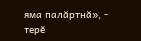яма палăртнă», - терĕ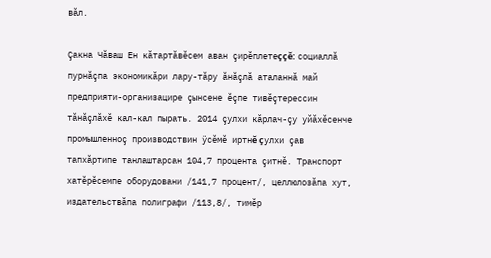вăл.

Çакна Чăваш Ен кăтартăвĕсем аван çирĕплетеççĕ: социаллă пурнăçпа экономикăри лару-тăру ăнăçлă аталаннă май предприяти-организацире çынсене ĕçпе тивĕçтерессин тăнăçлăхĕ кал-кал пырать. 2014 çулхи кăрлач-çу уйăхĕсенче промышленноç производствин ÿсĕмĕ иртнĕ çулхи çав тапхăртипе танлаштарсан 104,7 процента çитнĕ. Транспорт хатĕрĕсемпе оборудовани /141,7 процент/, целлюлозăпа хут, издательствăпа полиграфи /113,8/, тимĕр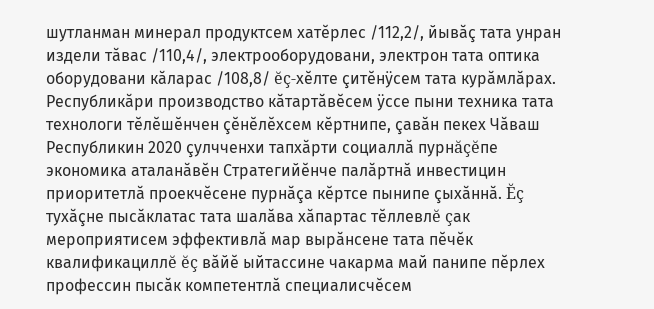шутланман минерал продуктсем хатĕрлес /112,2/, йывăç тата унран издели тăвас /110,4/, электрооборудовани, электрон тата оптика оборудовани кăларас /108,8/ ĕç-хĕлте çитĕнÿсем тата курăмлăрах. Республикăри производство кăтартăвĕсем ÿссе пыни техника тата технологи тĕлĕшĕнчен çĕнĕлĕхсем кĕртнипе, çавăн пекех Чăваш Республикин 2020 çулчченхи тапхăрти социаллă пурнăçĕпе экономика аталанăвĕн Стратегийĕнче палăртнă инвестицин приоритетлă проекчĕсене пурнăçа кĕртсе пынипе çыхăннă. Ĕç тухăçне пысăклатас тата шалăва хăпартас тĕллевлĕ çак мероприятисем эффективлă мар вырăнсене тата пĕчĕк квалификациллĕ ĕç вăйĕ ыйтассине чакарма май панипе пĕрлех профессин пысăк компетентлă специалисчĕсем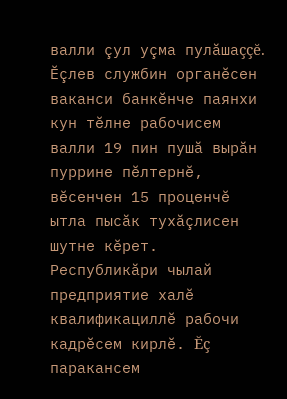валли çул уçма пулăшаççĕ. Ĕçлев службин органĕсен ваканси банкĕнче паянхи кун тĕлне рабочисем валли 19 пин пушă вырăн пуррине пĕлтернĕ, вĕсенчен 15 проценчĕ ытла пысăк тухăçлисен шутне кĕрет. Республикăри чылай предприятие халĕ квалификациллĕ рабочи кадрĕсем кирлĕ. Ĕç паракансем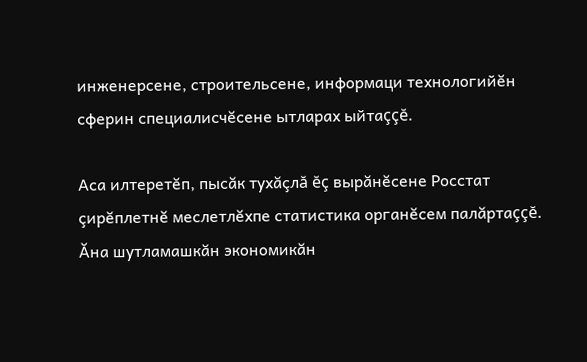инженерсене, строительсене, информаци технологийĕн сферин специалисчĕсене ытларах ыйтаççĕ.

Аса илтеретĕп, пысăк тухăçлă ĕç вырăнĕсене Росстат çирĕплетнĕ меслетлĕхпе статистика органĕсем палăртаççĕ. Ăна шутламашкăн экономикăн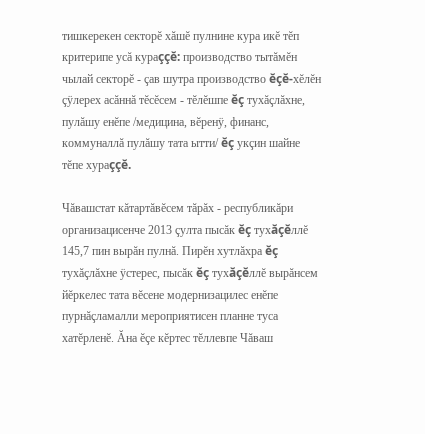тишкерекен секторĕ хăшĕ пулнине кура икĕ тĕп критерипе усă кураççĕ: производство тытăмĕн чылай секторĕ - çав шутра производство ĕçĕ-хĕлĕн çÿлерех асăннă тĕсĕсем - тĕлĕшпе ĕç тухăçлăхне, пулăшу енĕпе /медицина, вĕренÿ, финанс, коммуналлă пулăшу тата ытти/ ĕç укçин шайне тĕпе хураççĕ.

Чăвашстат кăтартăвĕсем тăрăх - республикăри организацисенче 2013 çулта пысăк ĕç тухăçĕллĕ 145,7 пин вырăн пулнă. Пирĕн хутлăхра ĕç тухăçлăхне ÿстерес, пысăк ĕç тухăçĕллĕ вырăнсем йĕркелес тата вĕсене модернизацилес енĕпе пурнăçламалли мероприятисен планне туса хатĕрленĕ. Ăна ĕçе кĕртес тĕллевпе Чăваш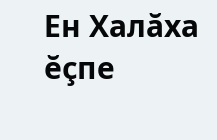Ен Халăха ĕçпе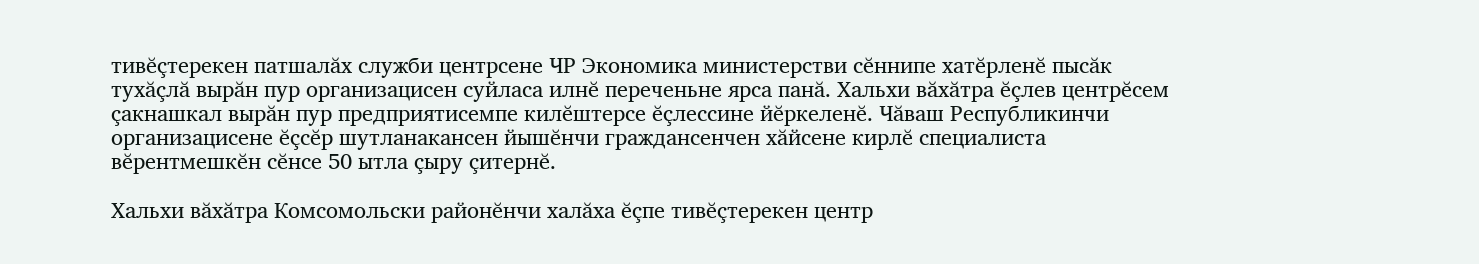тивĕçтерекен патшалăх служби центрсене ЧР Экономика министерстви сĕннипе хатĕрленĕ пысăк тухăçлă вырăн пур организацисен суйласа илнĕ переченьне ярса панă. Хальхи вăхăтра ĕçлев центрĕсем çакнашкал вырăн пур предприятисемпе килĕштерсе ĕçлессине йĕркеленĕ. Чăваш Республикинчи организацисене ĕçсĕр шутланакансен йышĕнчи граждансенчен хăйсене кирлĕ специалиста вĕрентмешкĕн сĕнсе 50 ытла çыру çитернĕ.

Хальхи вăхăтра Комсомольски районĕнчи халăха ĕçпе тивĕçтерекен центр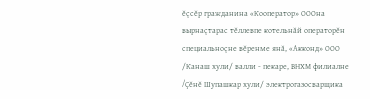ĕçсĕр гражданина «Кооператор» ОООна вырнаçтарас тĕллевпе котельнăй операторĕн специальноçне вĕренме янă, «Акконд» ООО /Канаш хули/ валли - пекаре, ВНХМ филиалне /Çĕнĕ Шупашкар хули/ электрогазосварщика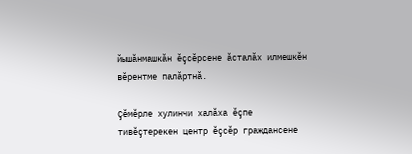йышăнмашкăн ĕçсĕрсене ăсталăх илмешкĕн вĕрентме палăртнă.

Çĕмĕрле хулинчи халăха ĕçпе тивĕçтерекен центр ĕçсĕр граждансене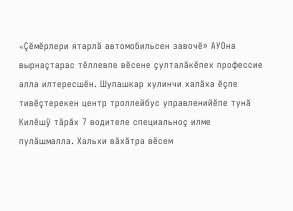«Çĕмĕрлери ятарлă автомобильсен завочĕ» АУОна вырнаçтарас тĕллевпе вĕсене çулталăкĕпех профессие алла илтересшĕн. Шупашкар хулинчи халăха ĕçпе тивĕçтерекен центр троллейбус управленийĕпе тунă Килĕшÿ тăрăх 7 водителе специальноç илме пулăшмалла. Хальхи вăхăтра вĕсем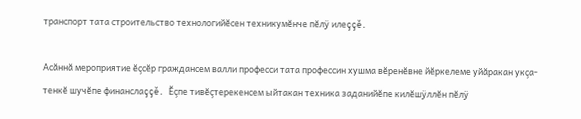транспорт тата строительство технологийĕсен техникумĕнче пĕлÿ илеççĕ.

Асăннă мероприятие ĕçсĕр граждансем валли професси тата профессин хушма вĕренĕвне йĕркелеме уйăракан укçа-тенкĕ шучĕпе финанслаççĕ. Ĕçпе тивĕçтерекенсем ыйтакан техника заданийĕпе килĕшÿллĕн пĕлÿ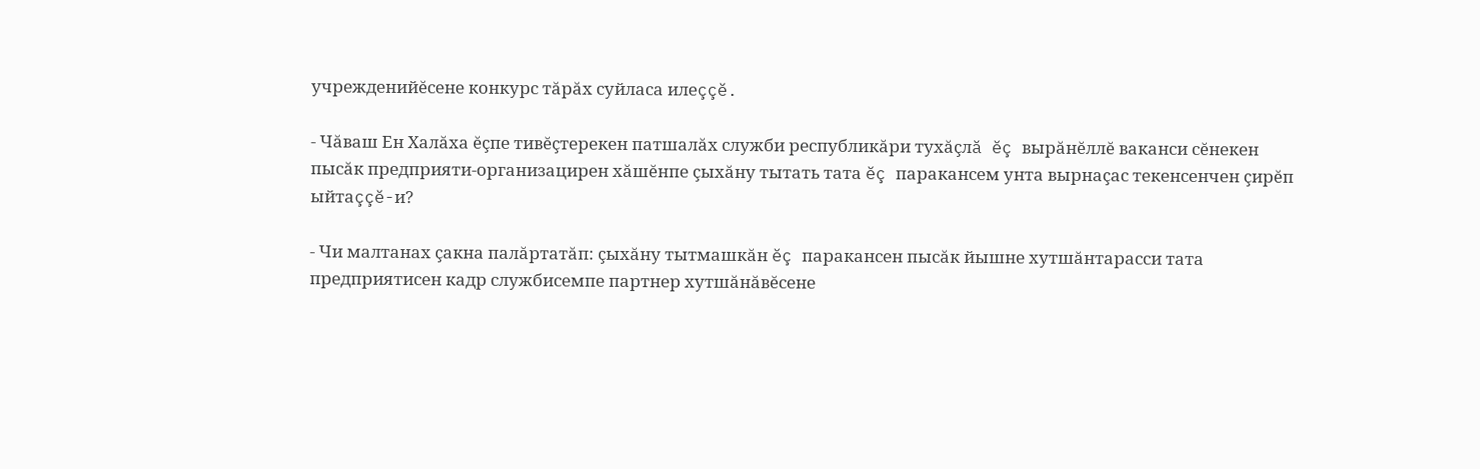учрежденийĕсене конкурс тăрăх суйласа илеççĕ.

- Чăваш Ен Халăха ĕçпе тивĕçтерекен патшалăх служби республикăри тухăçлă ĕç вырăнĕллĕ ваканси сĕнекен пысăк предприяти-организацирен хăшĕнпе çыхăну тытать тата ĕç паракансем унта вырнаçас текенсенчен çирĕп ыйтаççĕ-и?

- Чи малтанах çакна палăртатăп: çыхăну тытмашкăн ĕç паракансен пысăк йышне хутшăнтарасси тата предприятисен кадр службисемпе партнер хутшăнăвĕсене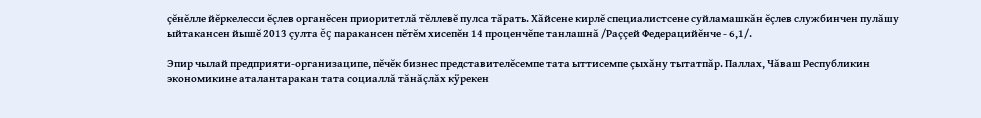çĕнĕлле йĕркелесси ĕçлев органĕсен приоритетлă тĕллевĕ пулса тăрать. Хăйсене кирлĕ специалистсене суйламашкăн ĕçлев службинчен пулăшу ыйтакансен йышĕ 2013 çулта ĕç паракансен пĕтĕм хисепĕн 14 проценчĕпе танлашнă /Раççей Федерацийĕнче - 6,1/.

Эпир чылай предприяти-организаципе, пĕчĕк бизнес представителĕсемпе тата ыттисемпе çыхăну тытатпăр. Паллах, Чăваш Республикин экономикине аталантаракан тата социаллă тăнăçлăх кÿрекен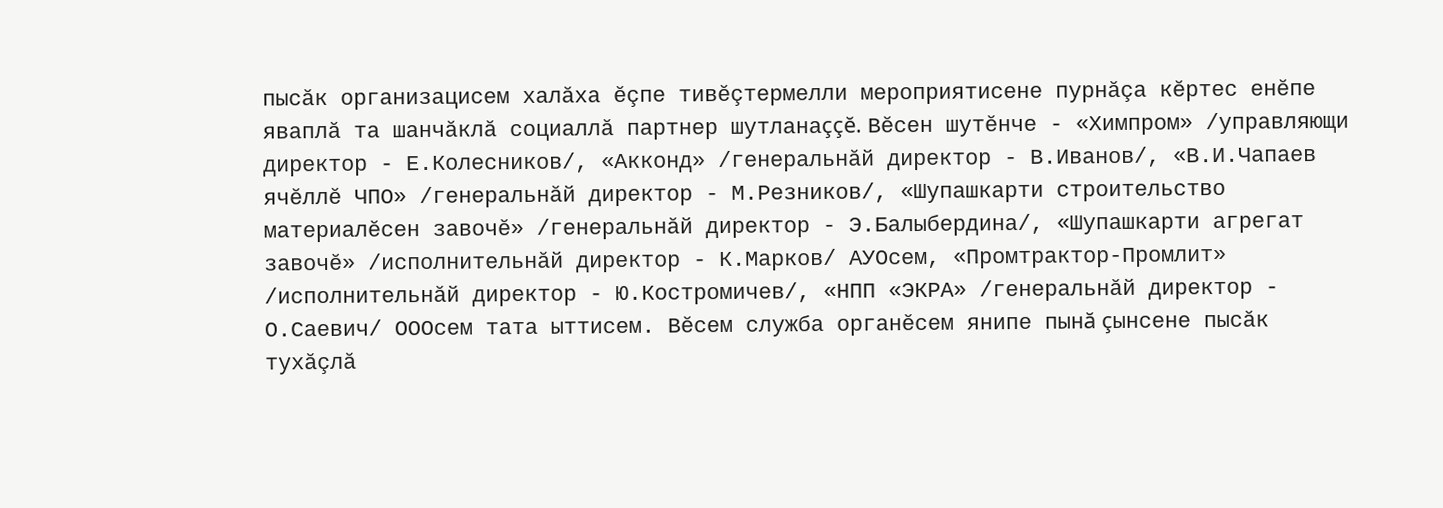пысăк организацисем халăха ĕçпе тивĕçтермелли мероприятисене пурнăçа кĕртес енĕпе яваплă та шанчăклă социаллă партнер шутланаççĕ. Вĕсен шутĕнче - «Химпром» /управляющи директор - Е.Колесников/, «Акконд» /генеральнăй директор - В.Иванов/, «В.И.Чапаев ячĕллĕ ЧПО» /генеральнăй директор - М.Резников/, «Шупашкарти строительство материалĕсен завочĕ» /генеральнăй директор - Э.Балыбердина/, «Шупашкарти агрегат завочĕ» /исполнительнăй директор - К.Марков/ АУОсем, «Промтрактор-Промлит» /исполнительнăй директор - Ю.Костромичев/, «НПП «ЭКРА» /генеральнăй директор - О.Саевич/ ОООсем тата ыттисем. Вĕсем служба органĕсем янипе пынă çынсене пысăк тухăçлă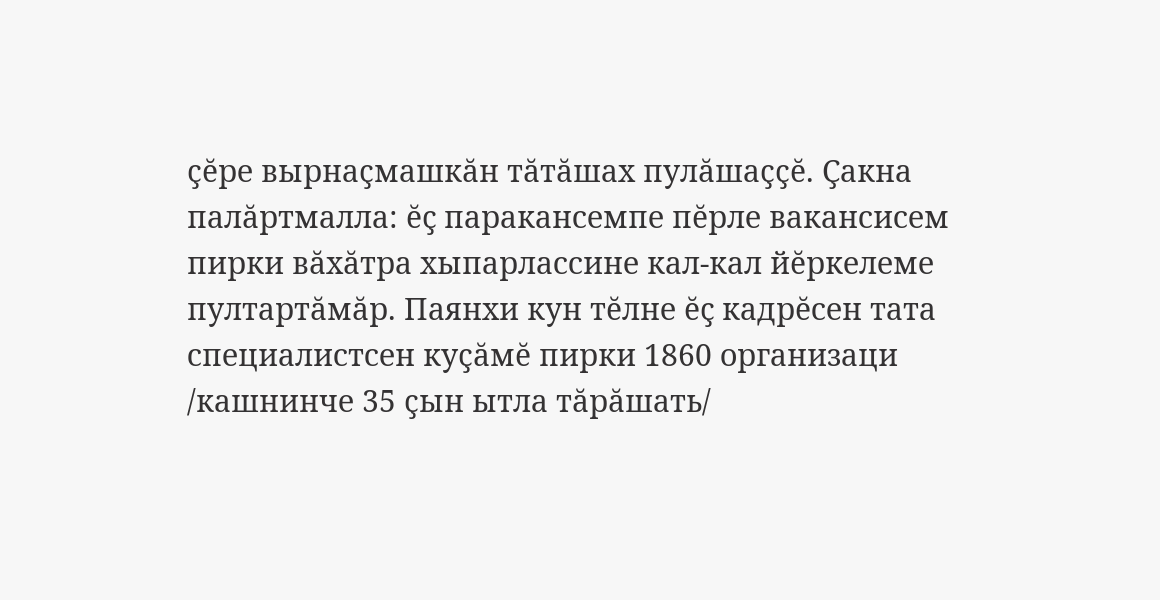çĕре вырнаçмашкăн тăтăшах пулăшаççĕ. Çакна палăртмалла: ĕç паракансемпе пĕрле вакансисем пирки вăхăтра хыпарлассине кал-кал йĕркелеме пултартăмăр. Паянхи кун тĕлне ĕç кадрĕсен тата специалистсен куçăмĕ пирки 1860 организаци /кашнинче 35 çын ытла тăрăшать/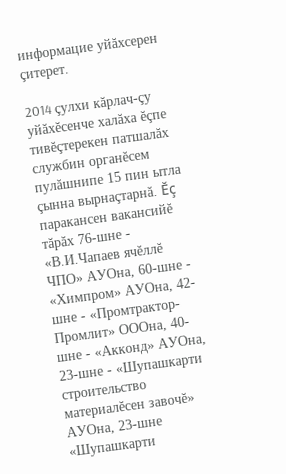информацие уйăхсерен çитерет.

2014 çулхи кăрлач-çу уйăхĕсенче халăха ĕçпе тивĕçтерекен патшалăх службин органĕсем пулăшнипе 15 пин ытла çынна вырнаçтарнă. Ĕç паракансен вакансийĕ тăрăх 76-шне - «В.И.Чапаев ячĕллĕ ЧПО» АУОна, 60-шне - «Химпром» АУОна, 42-шне - «Промтрактор-Промлит» ОООна, 40-шне - «Акконд» АУОна, 23-шне - «Шупашкарти строительство материалĕсен завочĕ» АУОна, 23-шне «Шупашкарти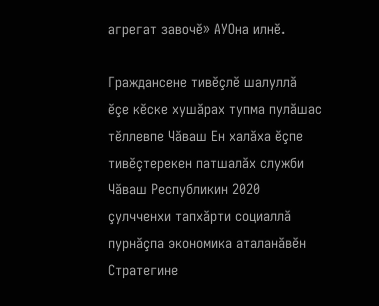агрегат завочĕ» АУОна илнĕ.

Граждансене тивĕçлĕ шалуллă ĕçе кĕске хушăрах тупма пулăшас тĕллевпе Чăваш Ен халăха ĕçпе тивĕçтерекен патшалăх служби Чăваш Республикин 2020 çулчченхи тапхăрти социаллă пурнăçпа экономика аталанăвĕн Стратегине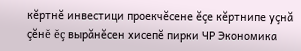кĕртнĕ инвестици проекчĕсене ĕçе кĕртнипе уçнă çĕнĕ ĕç вырăнĕсен хисепĕ пирки ЧР Экономика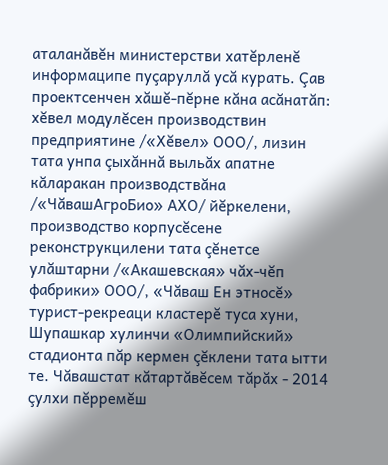аталанăвĕн министерстви хатĕрленĕ информаципе пуçаруллă усă курать. Çав проектсенчен хăшĕ-пĕрне кăна асăнатăп: хĕвел модулĕсен производствин предприятине /«Хĕвел» ООО/, лизин тата унпа çыхăннă выльăх апатне кăларакан производствăна /«ЧăвашАгроБио» АХО/ йĕркелени, производство корпусĕсене реконструкцилени тата çĕнетсе улăштарни /«Акашевская» чăх-чĕп фабрики» ООО/, «Чăваш Ен этносĕ» турист-рекреаци кластерĕ туса хуни, Шупашкар хулинчи «Олимпийский» стадионта пăр кермен çĕклени тата ытти те. Чăвашстат кăтартăвĕсем тăрăх - 2014 çулхи пĕрремĕш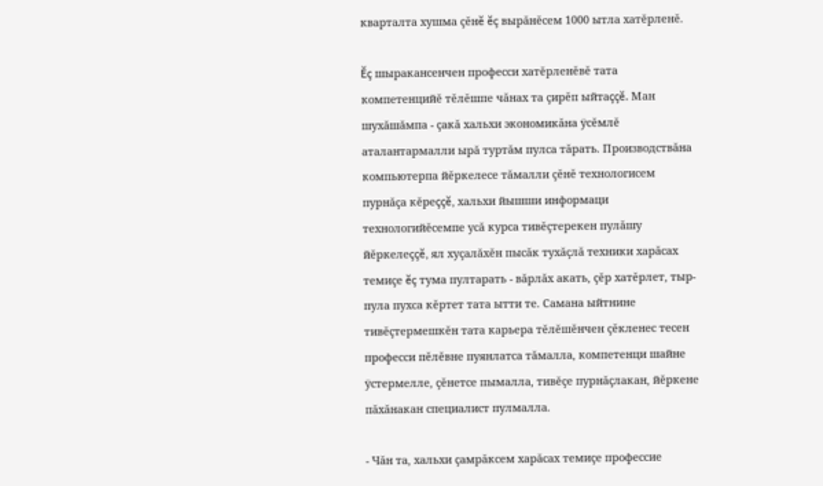кварталта хушма çĕнĕ ĕç вырăнĕсем 1000 ытла хатĕрленĕ.

Ĕç шыракансенчен професси хатĕрленĕвĕ тата компетенцийĕ тĕлĕшпе чăнах та çирĕп ыйтаççĕ. Ман шухăшăмпа - çакă хальхи экономикăна ÿсĕмлĕ аталантармалли ырă туртăм пулса тăрать. Производствăна компьютерпа йĕркелесе тăмалли çĕнĕ технологисем пурнăçа кĕреççĕ, хальхи йышши информаци технологийĕсемпе усă курса тивĕçтерекен пулăшу йĕркелеççĕ, ял хуçалăхĕн пысăк тухăçлă техники харăсах темиçе ĕç тума пултарать - вăрлăх акать, çĕр хатĕрлет, тыр-пула пухса кĕртет тата ытти те. Самана ыйтнине тивĕçтермешкĕн тата карьера тĕлĕшĕнчен çĕкленес тесен професси пĕлĕвне пуянлатса тăмалла, компетенци шайне ÿстермелле, çĕнетсе пымалла, тивĕçе пурнăçлакан, йĕркене пăхăнакан специалист пулмалла.

- Чăн та, хальхи çамрăксем харăсах темиçе профессие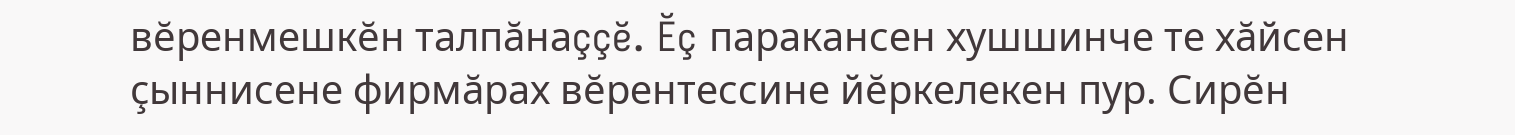вĕренмешкĕн талпăнаççĕ. Ĕç паракансен хушшинче те хăйсен çыннисене фирмăрах вĕрентессине йĕркелекен пур. Сирĕн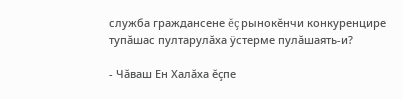служба граждансене ĕç рынокĕнчи конкуренцире тупăшас пултарулăха ÿстерме пулăшаять-и?

- Чăваш Ен Халăха ĕçпе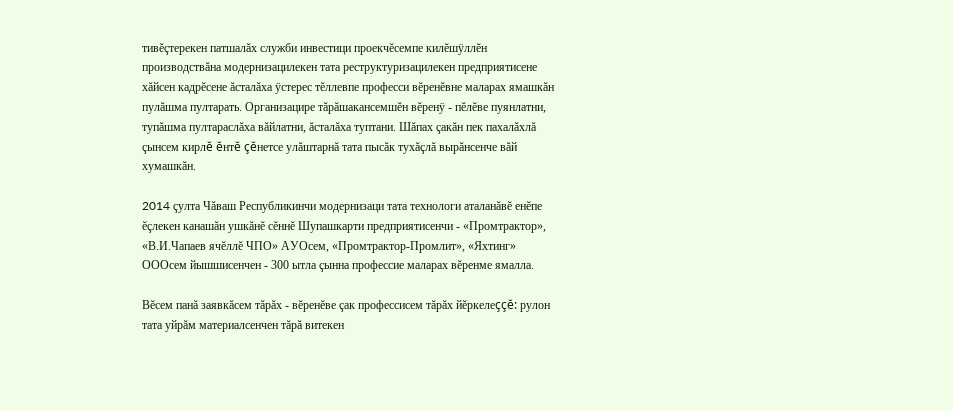тивĕçтерекен патшалăх служби инвестици проекчĕсемпе килĕшÿллĕн производствăна модернизацилекен тата реструктуризацилекен предприятисене хăйсен кадрĕсене ăсталăха ÿстерес тĕллевпе професси вĕренĕвне маларах ямашкăн пулăшма пултарать. Организацире тăрăшакансемшĕн вĕренÿ - пĕлĕве пуянлатни, тупăшма пултараслăха вăйлатни, ăсталăха туптани. Шăпах çакăн пек пахалăхлă çынсем кирлĕ ĕнтĕ çĕнетсе улăштарнă тата пысăк тухăçлă вырăнсенче вăй хумашкăн.

2014 çулта Чăваш Республикинчи модернизаци тата технологи аталанăвĕ енĕпе ĕçлекен канашăн ушкăнĕ сĕннĕ Шупашкарти предприятисенчи - «Промтрактор», «В.И.Чапаев ячĕллĕ ЧПО» АУОсем, «Промтрактор-Промлит», «Яхтинг» ОООсем йышшисенчен - 300 ытла çынна профессие маларах вĕренме ямалла.

Вĕсем панă заявкăсем тăрăх - вĕренĕве çак профессисем тăрăх йĕркелеççĕ: рулон тата уйрăм материалсенчен тăрă витекен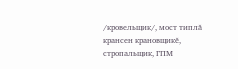/кровельщик/, мост типлă крансен крановщикĕ, стропальщик, ГПМ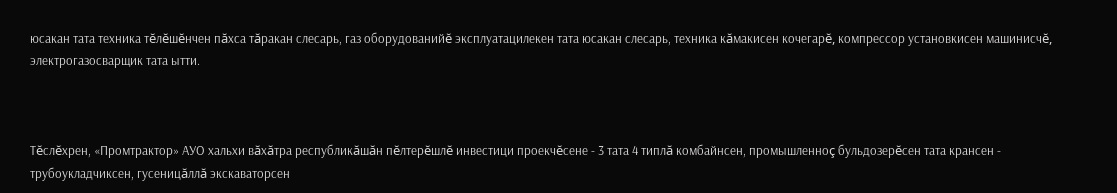юсакан тата техника тĕлĕшĕнчен пăхса тăракан слесарь, газ оборудованийĕ эксплуатацилекен тата юсакан слесарь, техника кăмакисен кочегарĕ, компрессор установкисен машинисчĕ, электрогазосварщик тата ытти.



Тĕслĕхрен, «Промтрактор» АУО хальхи вăхăтра республикăшăн пĕлтерĕшлĕ инвестици проекчĕсене - 3 тата 4 типлă комбайнсен, промышленноç бульдозерĕсен тата крансен - трубоукладчиксен, гусеницăллă экскаваторсен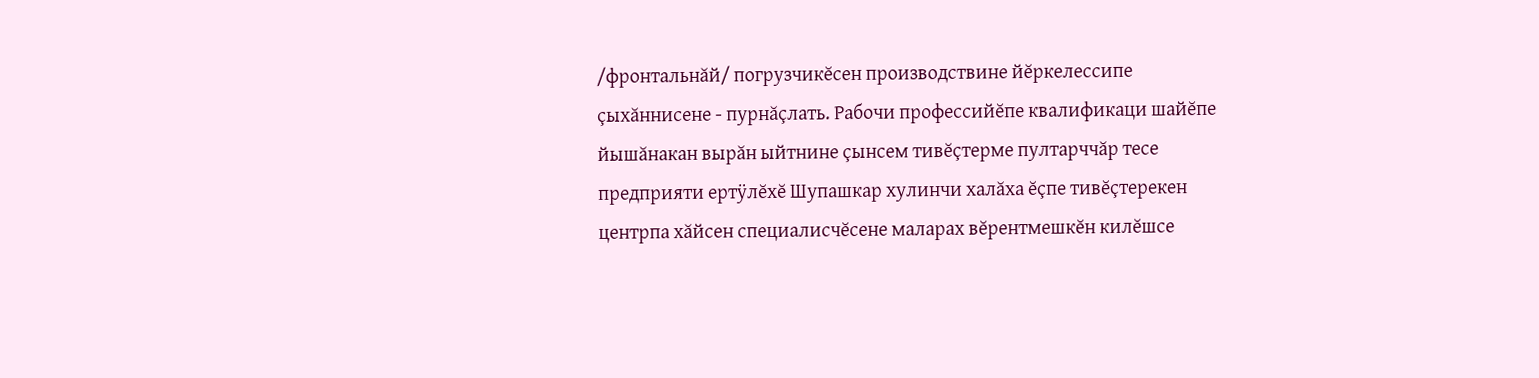/фронтальнăй/ погрузчикĕсен производствине йĕркелессипе çыхăннисене - пурнăçлать. Рабочи профессийĕпе квалификаци шайĕпе йышăнакан вырăн ыйтнине çынсем тивĕçтерме пултарччăр тесе предприяти ертÿлĕхĕ Шупашкар хулинчи халăха ĕçпе тивĕçтерекен центрпа хăйсен специалисчĕсене маларах вĕрентмешкĕн килĕшсе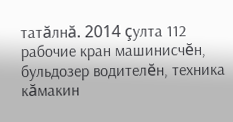татăлнă. 2014 çулта 112 рабочие кран машинисчĕн, бульдозер водителĕн, техника кăмакин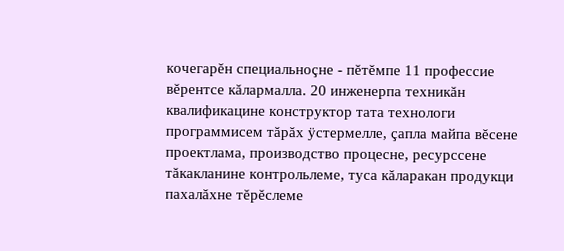кочегарĕн специальноçне - пĕтĕмпе 11 профессие вĕрентсе кăлармалла. 20 инженерпа техникăн квалификацине конструктор тата технологи программисем тăрăх ÿстермелле, çапла майпа вĕсене проектлама, производство процесне, ресурссене тăкакланине контрольлеме, туса кăларакан продукци пахалăхне тĕрĕслеме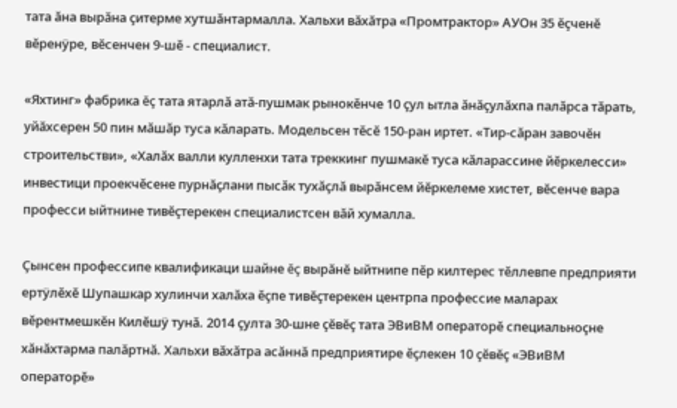тата ăна вырăна çитерме хутшăнтармалла. Хальхи вăхăтра «Промтрактор» АУОн 35 ĕçченĕ вĕренÿре, вĕсенчен 9-шĕ - специалист.

«Яхтинг» фабрика ĕç тата ятарлă атă-пушмак рынокĕнче 10 çул ытла ăнăçулăхпа палăрса тăрать, уйăхсерен 50 пин мăшăр туса кăларать. Модельсен тĕсĕ 150-ран иртет. «Тир-сăран завочĕн строительстви», «Халăх валли кулленхи тата треккинг пушмакĕ туса кăларассине йĕркелесси» инвестици проекчĕсене пурнăçлани пысăк тухăçлă вырăнсем йĕркелеме хистет, вĕсенче вара професси ыйтнине тивĕçтерекен специалистсен вăй хумалла.

Çынсен профессипе квалификаци шайне ĕç вырăнĕ ыйтнипе пĕр килтерес тĕллевпе предприяти ертÿлĕхĕ Шупашкар хулинчи халăха ĕçпе тивĕçтерекен центрпа профессие маларах вĕрентмешкĕн Килĕшÿ тунă. 2014 çулта 30-шне çĕвĕç тата ЭВиВМ операторĕ специальноçне хăнăхтарма палăртнă. Хальхи вăхăтра асăннă предприятире ĕçлекен 10 çĕвĕç «ЭВиВМ операторĕ»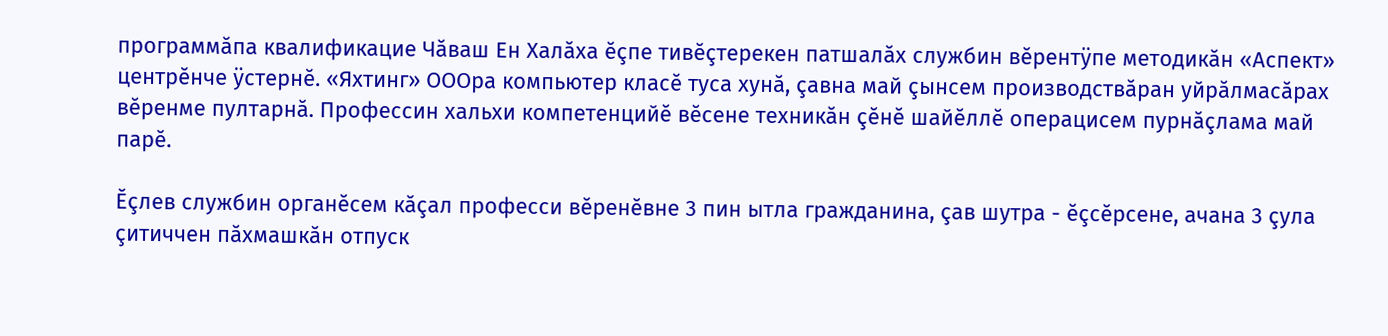программăпа квалификацие Чăваш Ен Халăха ĕçпе тивĕçтерекен патшалăх службин вĕрентÿпе методикăн «Аспект» центрĕнче ÿстернĕ. «Яхтинг» ОООра компьютер класĕ туса хунă, çавна май çынсем производствăран уйрăлмасăрах вĕренме пултарнă. Профессин хальхи компетенцийĕ вĕсене техникăн çĕнĕ шайĕллĕ операцисем пурнăçлама май парĕ.

Ĕçлев службин органĕсем кăçал професси вĕренĕвне 3 пин ытла гражданина, çав шутра - ĕçсĕрсене, ачана 3 çула çитиччен пăхмашкăн отпуск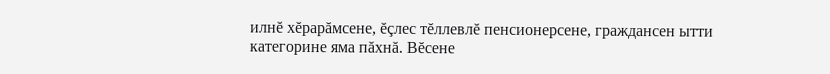илнĕ хĕрарăмсене, ĕçлес тĕллевлĕ пенсионерсене, граждансен ытти категорине яма пăхнă. Вĕсене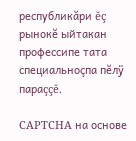республикăри ĕç рынокĕ ыйтакан профессипе тата специальноçпа пĕлÿ параççĕ.

CAPTCHA на основе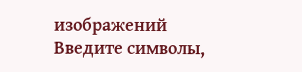изображений
Введите символы,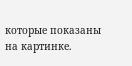которые показаны на картинке.